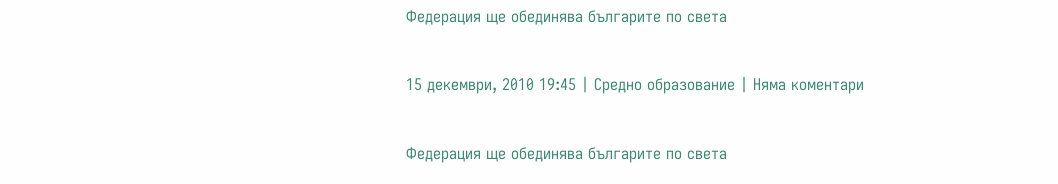Федерация ще обединява българите по света

15 декември, 2010 19:45 | Средно образование | Няма коментари

Федерация ще обединява българите по света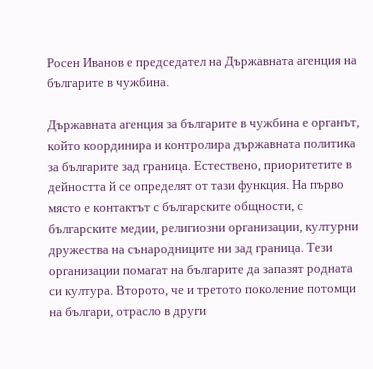Росен Иванов е председател на Държавната агенция на българите в чужбина.

Държавната агенция за българите в чужбина е органът, който координира и контролира държавната политика за българите зад граница. Естествено, приоритетите в дейността й се определят от тази функция. На първо място е контактът с българските общности, с българските медии, религиозни организации, културни дружества на сънародниците ни зад граница. Тези организации помагат на българите да запазят родната си култура. Второто, че и третото поколение потомци на българи, отрасло в други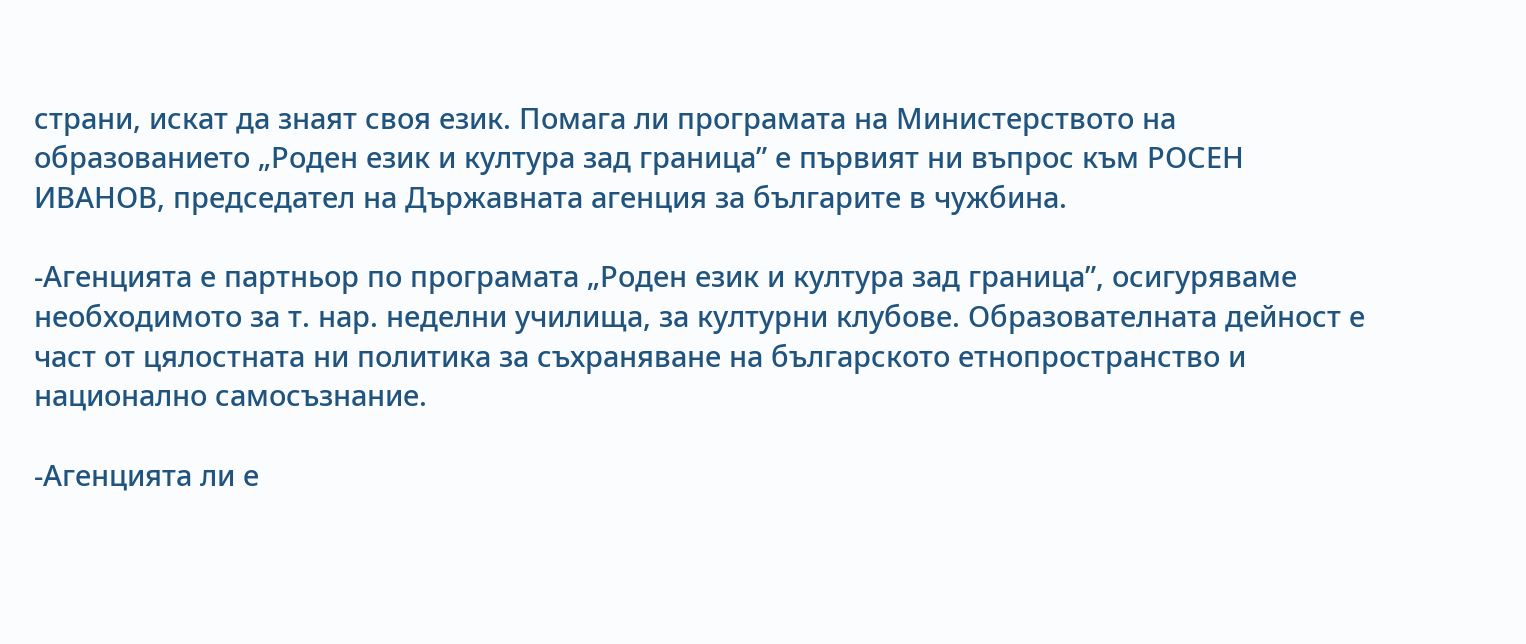страни, искат да знаят своя език. Помага ли програмата на Министерството на образованието „Роден език и култура зад граница” е първият ни въпрос към РОСЕН ИВАНОВ, председател на Държавната агенция за българите в чужбина.

-Агенцията е партньор по програмата „Роден език и култура зад граница”, осигуряваме необходимото за т. нар. неделни училища, за културни клубове. Образователната дейност е част от цялостната ни политика за съхраняване на българското етнопространство и национално самосъзнание.

-Агенцията ли е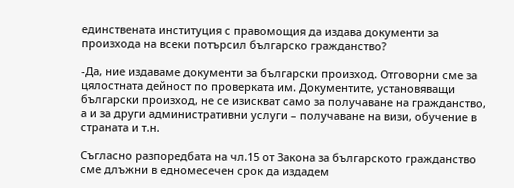единствената институция с правомощия да издава документи за произхода на всеки потърсил българско гражданство?

-Да, ние издаваме документи за български произход. Отговорни сме за цялостната дейност по проверката им. Документите, установяващи български произход, не се изискват само за получаване на гражданство, а и за други административни услуги – получаване на визи, обучение в страната и т.н.

Съгласно разпоредбата на чл.15 от Закона за българското гражданство сме длъжни в едномесечен срок да издадем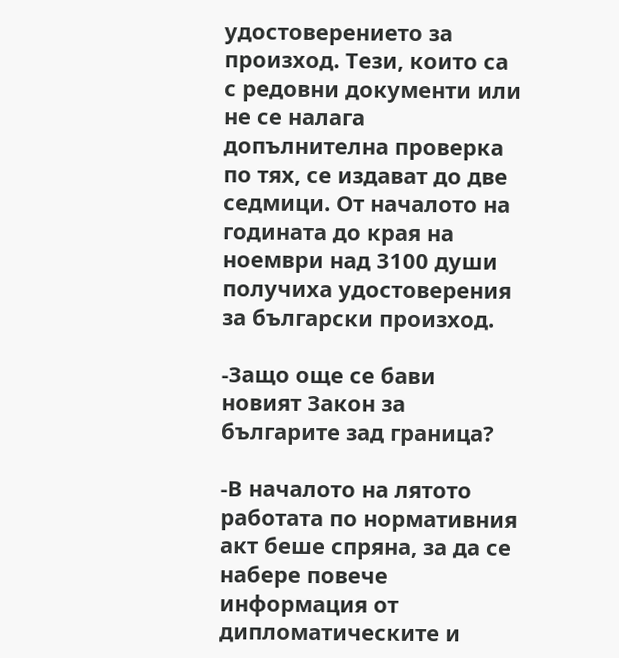удостоверението за произход. Тези, които са с редовни документи или не се налага допълнителна проверка по тях, се издават до две седмици. От началото на годината до края на ноември над 3100 души получиха удостоверения за български произход.

-Защо още се бави новият Закон за българите зад граница?

-В началото на лятото работата по нормативния акт беше спряна, за да се набере повече информация от дипломатическите и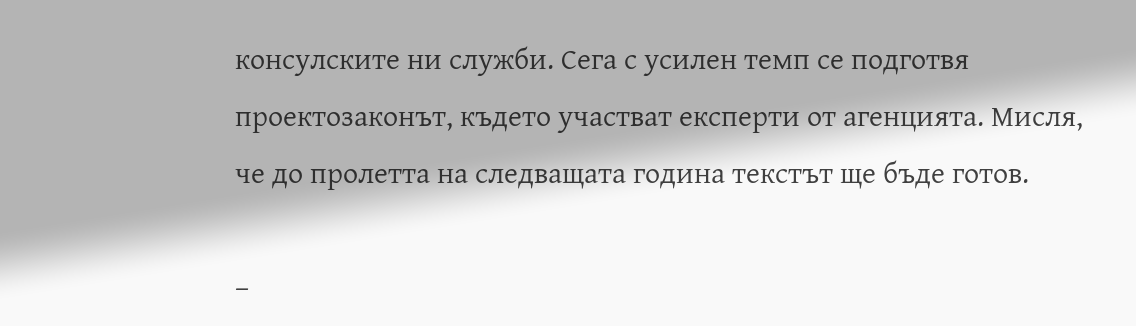консулските ни служби. Сега с усилен темп се подготвя проектозаконът, където участват експерти от агенцията. Мисля, че до пролетта на следващата година текстът ще бъде готов.

–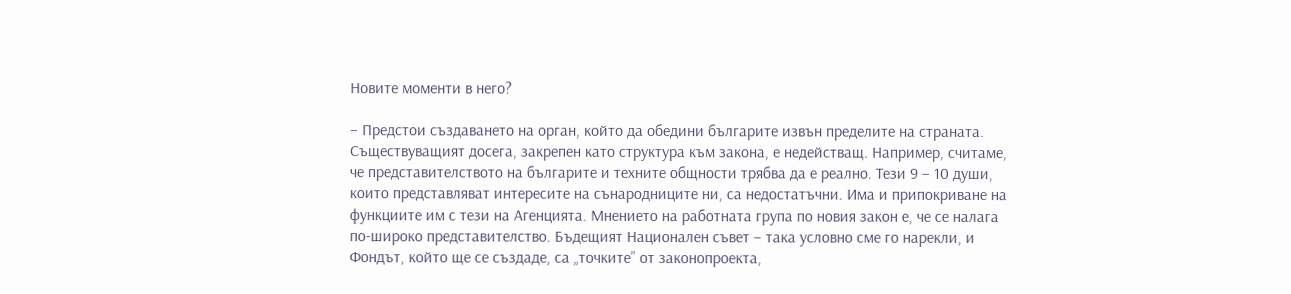Новите моменти в него?

– Предстои създаването на орган, който да обедини българите извън пределите на страната. Съществуващият досега, закрепен като структура към закона, е недействащ. Например, считаме, че представителството на българите и техните общности трябва да е реално. Тези 9 – 10 души, които представляват интересите на сънародниците ни, са недостатъчни. Има и припокриване на функциите им с тези на Агенцията. Мнението на работната група по новия закон е, че се налага по-широко представителство. Бъдещият Национален съвет – така условно сме го нарекли, и Фондът, който ще се създаде, са „точките” от законопроекта,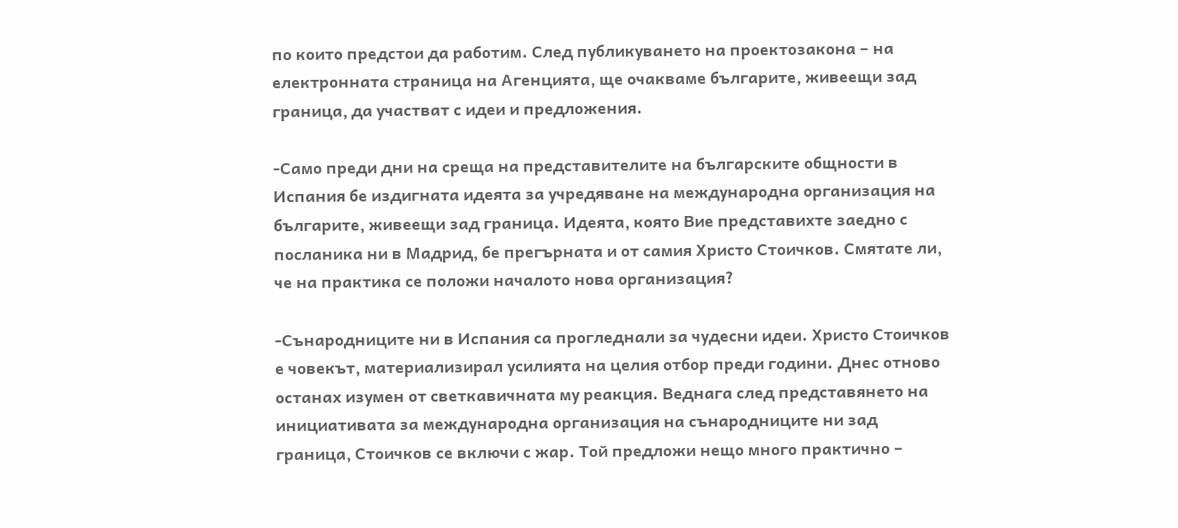по които предстои да работим. След публикуването на проектозакона – на електронната страница на Агенцията, ще очакваме българите, живеещи зад граница, да участват с идеи и предложения.

-Само преди дни на среща на представителите на българските общности в Испания бе издигната идеята за учредяване на международна организация на българите, живеещи зад граница. Идеята, която Вие представихте заедно с посланика ни в Мадрид, бе прегърната и от самия Христо Стоичков. Смятате ли, че на практика се положи началото нова организация?

-Сънародниците ни в Испания са прогледнали за чудесни идеи. Христо Стоичков е човекът, материализирал усилията на целия отбор преди години. Днес отново останах изумен от светкавичната му реакция. Веднага след представянето на инициативата за международна организация на сънародниците ни зад граница, Стоичков се включи с жар. Той предложи нещо много практично –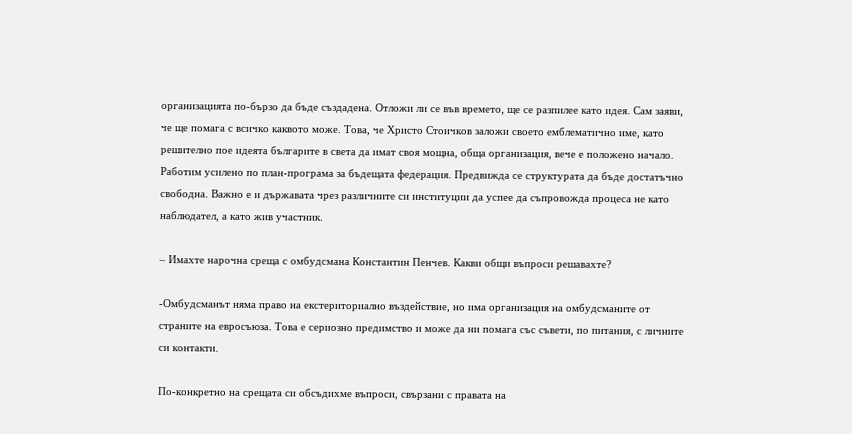организацията по-бързо да бъде създадена. Отложи ли се във времето, ще се разпилее като идея. Сам заяви, че ще помага с всичко каквото може. Това, че Христо Стоичков заложи своето емблематично име, като решително пое идеята българите в света да имат своя мощна, обща организация, вече е положено начало.
Работим усилено по план-програма за бъдещата федерация. Предвижда се структурата да бъде достатъчно свободна. Важно е и държавата чрез различните си институции да успее да съпровожда процеса не като наблюдател, а като жив участник.

– Имахте нарочна среща с омбудсмана Константин Пенчев. Какви общи въпроси решавахте?

-Омбудсманът няма право на екстериториално въздействие, но има организация на омбудсманите от страните на евросъюза. Това е сериозно предимство и може да ни помага със съвети, по питания, с личните си контакти.

По-конкретно на срещата си обсъдихме въпроси, свързани с правата на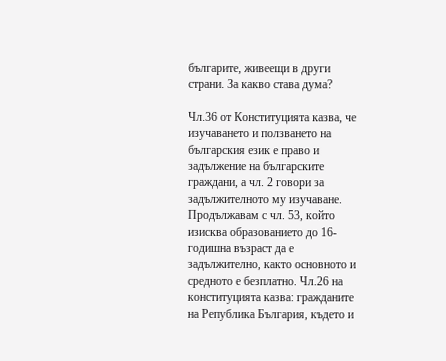българите, живеещи в други страни. За какво става дума?

Чл.36 от Конституцията казва, че изучаването и ползването на българския език е право и задължение на българските граждани, а чл. 2 говори за задължителното му изучаване. Продължавам с чл. 53, който изисква образованието до 16-годишна възраст да е задължително, както основното и средното е безплатно. Чл.26 на конституцията казва: гражданите на Република България, където и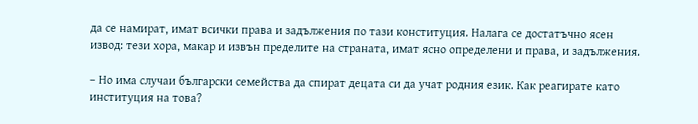да се намират, имат всички права и задължения по тази конституция. Налага се достатъчно ясен извод: тези хора, макар и извън пределите на страната, имат ясно определени и права, и задължения.

– Но има случаи български семейства да спират децата си да учат родния език. Как реагирате като институция на това?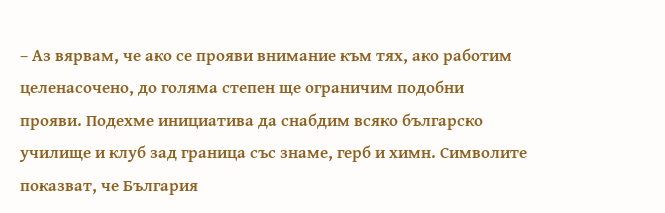– Аз вярвам, че ако се прояви внимание към тях, ако работим целенасочено, до голяма степен ще ограничим подобни прояви. Подехме инициатива да снабдим всяко българско училище и клуб зад граница със знаме, герб и химн. Символите показват, че България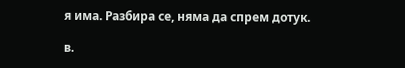я има. Разбира се, няма да спрем дотук.

в.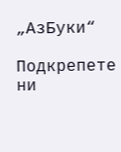„АзБуки“

Подкрепете ни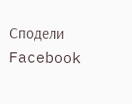Сподели   Facebook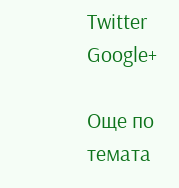Twitter  Google+

Още по темата